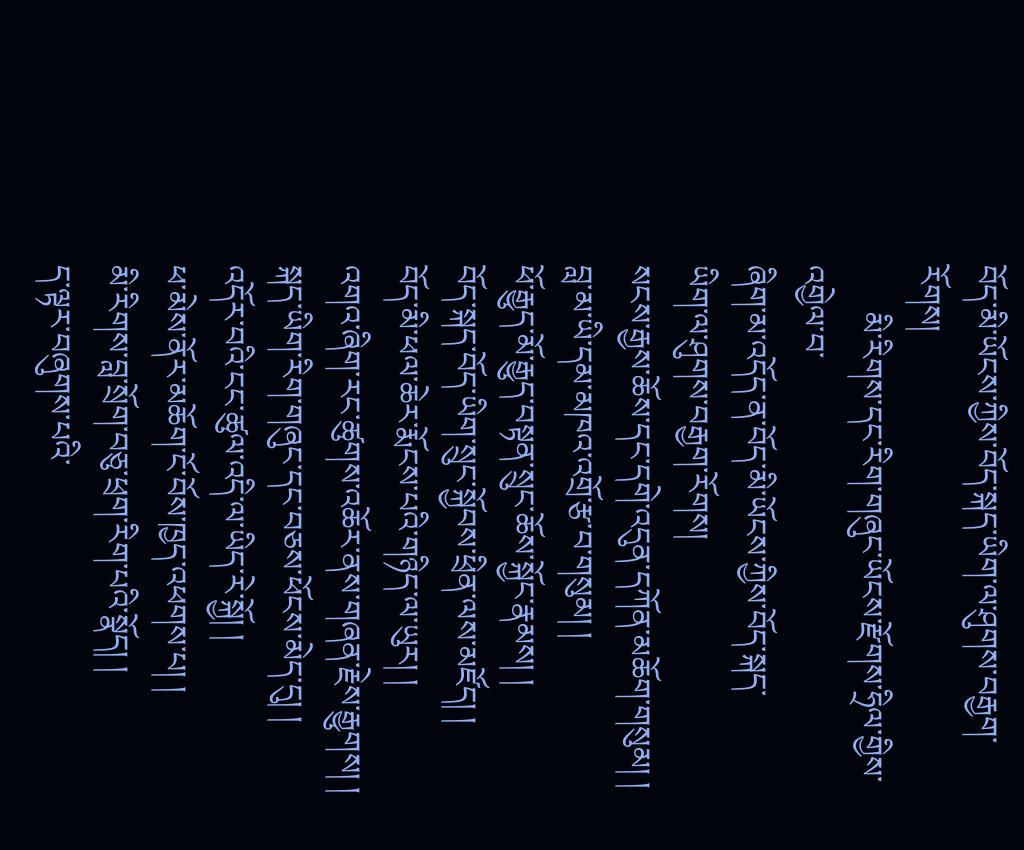བོད་མི་ཡོངས་ཀྱིས་བོད་སྐད་ཡིག་ལ་ཤུགས་བརྒྱག་རོགས།
      མི་རིགས་དང་རིག་གཞུང་ཡོངས་རྫོགས་ཧྲིལ་གྱིས་འགྱེལ་བ་
ཞིག་མ་འདོད་ན་བོད་མི་ཡོངས་ཀྱིས་བོད་སྐད་
ཡིག་ལ་ཤུགས་བརྒྱག་རོགས།
སངས་རྒྱས་ཆོས་དང་དགེ་འདུན་དཀོན་མཆོག་གསུམ། །
བླ་མ་ཡི་དམ་མཁའ་འགྲོ་རྩ་བ་གསུམ། །
ཕོ་རྒྱུད་མོ་རྒྱུད་བསྟན་སྲུང་ཆོས་སྐྱོང་རྣམས། །
བོད་སྐད་བོད་ཡིག་སྲུང་སྐྱོབས་ཕྲིན་ལས་མཛོད། །
བོད་མི་ཕལ་ཆེར་རྨོངས་པའི་གཉིད་ལ་ཡུར། །
འགའ་ཞིག་རང་ཚུགས་འཆོར་ནས་གཞན་རྗེས་རྒྱུགས། །
སྐད་ཡིག་རིག་གཞུང་དང་བཅས་ཕོངས་མེད་དུ། །
འདོར་བའི་ངང་ཚུལ་འདི་ལ་ཡིད་རེ་སྐྱོ། །
ཕ་མེས་ནོར་མཆོག་ངོ་བོས་ཁྱད་འཕགས་པ། །
མི་རིགས་བླ་སྲོག་བཅུ་ཕྲག་རིག་པའི་སྣོད། །
ད་ལྟར་བཞུགས་པའི་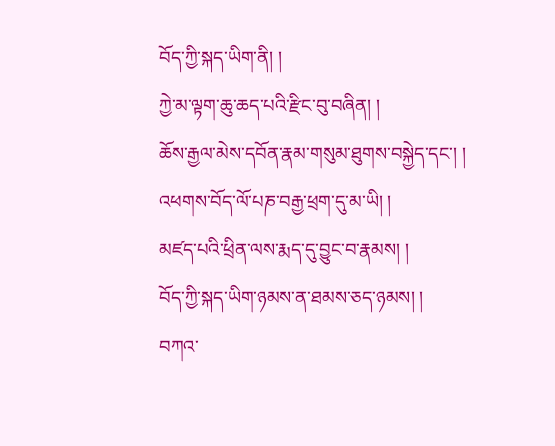བོད་ཀྱི་སྐད་ཡིག་ནི། །
ཀྱེ་མ་ལྟག་ཆུ་ཆད་པའི་རྫིང་བུ་བཞིན། །
ཆོས་རྒྱལ་མེས་དབོན་རྣམ་གསུམ་ཐུགས་བསྐྱེད་དང་། །
འཕགས་བོད་ལོ་པཎ་བརྒྱ་ཕྲག་དུ་མ་ཡི། །
མཛད་པའི་ཕྲིན་ལས་རྨད་དུ་བྱུང་བ་རྣམས། །
བོད་ཀྱི་སྐད་ཡིག་ཉམས་ན་ཐམས་ཅད་ཉམས། །
བཀའ་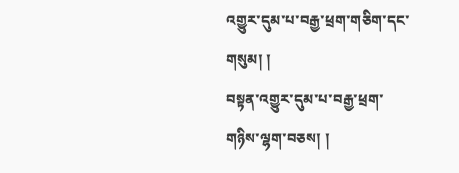འགྱུར་དུམ་པ་བརྒྱ་ཕྲག་གཅིག་དང་གསུམ། །
བསྟན་འགྱུར་དུམ་པ་བརྒྱ་ཕྲག་གཉིས་ལྷག་བཅས། །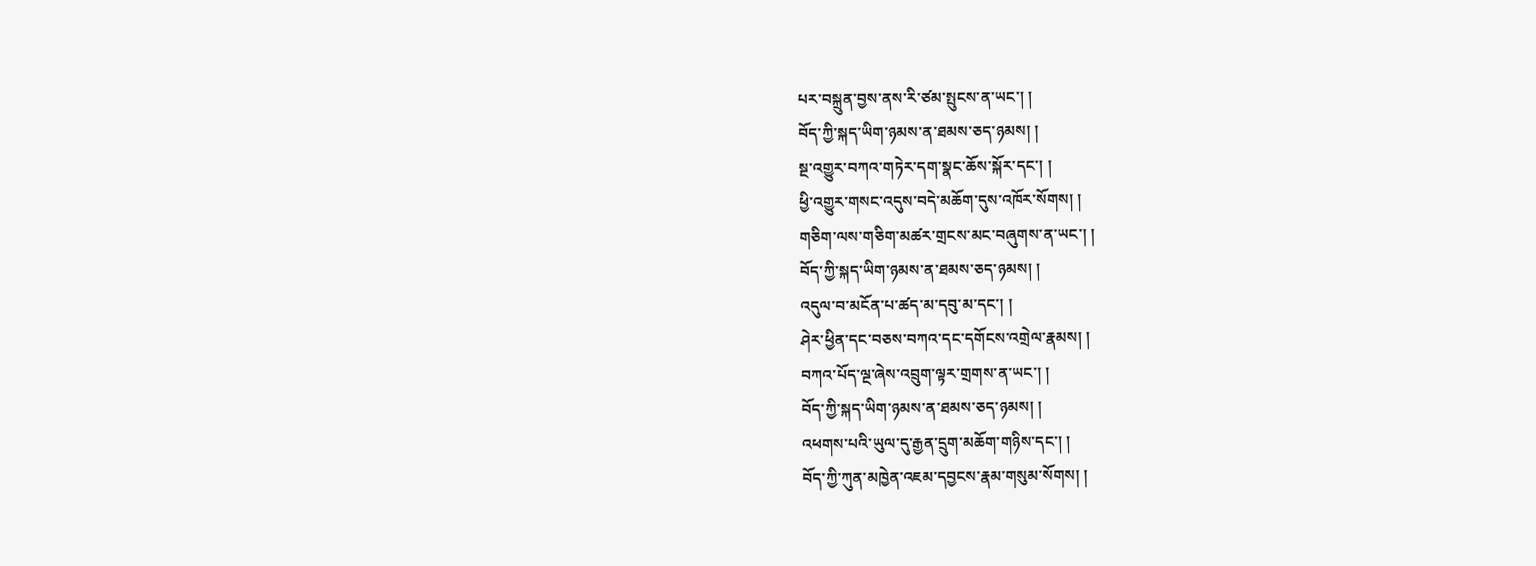པར་བསྐྲུན་བྱས་ནས་རི་ཙམ་སྤུངས་ན་ཡང་། །
བོད་ཀྱི་སྐད་ཡིག་ཉམས་ན་ཐམས་ཅད་ཉམས། །
སྔ་འགྱུར་བཀའ་གཏེར་དག་སྣང་ཆོས་སྐོར་དང་། །
ཕྱི་འགྱུར་གསང་འདུས་བདེ་མཆོག་དུས་འཁོར་སོགས། །
གཅིག་ལས་གཅིག་མཚར་གྲངས་མང་བཞུགས་ན་ཡང་། །
བོད་ཀྱི་སྐད་ཡིག་ཉམས་ན་ཐམས་ཅད་ཉམས། །
འདུལ་བ་མངོན་པ་ཚད་མ་དབུ་མ་དང་། །
ཤེར་ཕྱིན་དང་བཅས་བཀའ་དང་དགོངས་འགྲེལ་རྣམས། །
བཀའ་པོད་ལྔ་ཞེས་འབྲུག་ལྟར་གྲགས་ན་ཡང་། །
བོད་ཀྱི་སྐད་ཡིག་ཉམས་ན་ཐམས་ཅད་ཉམས། །
འཕགས་པའི་ཡུལ་དུ་རྒྱན་དྲུག་མཆོག་གཉིས་དང་། །
བོད་ཀྱི་ཀུན་མཁྱེན་འཇམ་དབྱངས་རྣམ་གསུམ་སོགས། །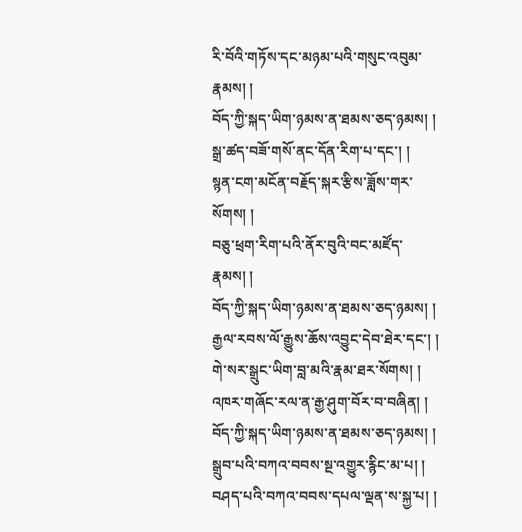རི་བོའི་གཏོས་དང་མཉམ་པའི་གསུང་འབུམ་རྣམས། །
བོད་ཀྱི་སྐད་ཡིག་ཉམས་ན་ཐམས་ཅད་ཉམས། །
སྒྲ་ཚད་བཟོ་གསོ་ནང་དོན་རིག་པ་དང་། །
སྙན་ངག་མངོན་བརྗོད་སྐར་རྩིས་ཟློས་གར་སོགས། །
བཅུ་ཕྲག་རིག་པའི་ནོར་བུའི་བང་མཛོད་རྣམས། །
བོད་ཀྱི་སྐད་ཡིག་ཉམས་ན་ཐམས་ཅད་ཉམས། །
རྒྱལ་རབས་ལོ་རྒྱུས་ཆོས་འབྱུང་དེབ་ཐེར་དང་། །
གེ་སར་སྒྲུང་ཡིག་བླ་མའི་རྣམ་ཐར་སོགས། །
འཁར་གཞོང་རལ་ན་རྒྱ་ཤུག་བོར་བ་བཞིན། །
བོད་ཀྱི་སྐད་ཡིག་ཉམས་ན་ཐམས་ཅད་ཉམས། །
སྒྲུབ་པའི་བཀའ་བབས་སྔ་འགྱུར་རྙིང་མ་པ། །
བཤད་པའི་བཀའ་བབས་དཔལ་ལྡན་ས་སྐྱ་པ། །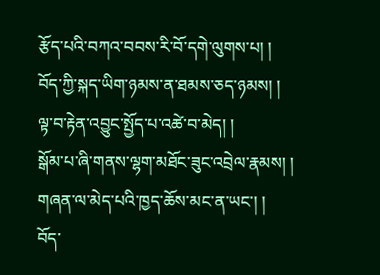རྩོད་པའི་བཀའ་བབས་རི་བོ་དགེ་ལུགས་པ། །
བོད་ཀྱི་སྐད་ཡིག་ཉམས་ན་ཐམས་ཅད་ཉམས། །
ལྟ་བ་རྟེན་འབྱུང་སྤྱོད་པ་འཚེ་བ་མེད། །
སྒོམ་པ་ཞི་གནས་ལྷག་མཐོང་ཟུང་འབྲེལ་རྣམས། །
གཞན་ལ་མེད་པའི་ཁྱད་ཆོས་མང་ན་ཡང་། །
བོད་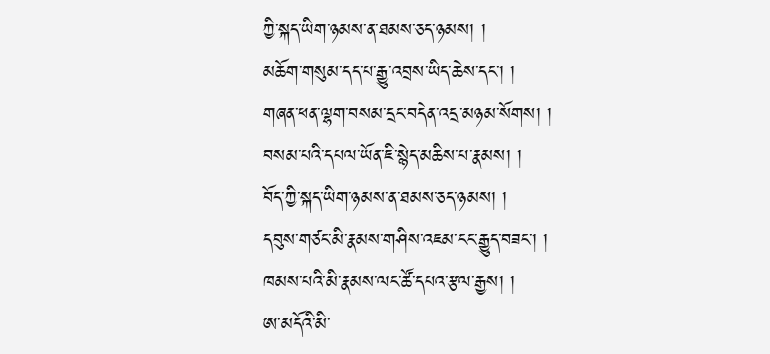ཀྱི་སྐད་ཡིག་ཉམས་ན་ཐམས་ཅད་ཉམས། །
མཆོག་གསུམ་དད་པ་རྒྱུ་འབྲས་ཡིད་ཆེས་དང་། །
གཞན་ཕན་ལྷག་བསམ་དྲང་བདེན་འདྲ་མཉམ་སོགས། །
བསམ་པའི་དཔལ་ཡོན་ཇི་སྙེད་མཆིས་པ་རྣམས། །
བོད་ཀྱི་སྐད་ཡིག་ཉམས་ན་ཐམས་ཅད་ཉམས། །
དབུས་གཙང་མི་རྣམས་གཤིས་འཇམ་ངང་རྒྱུད་བཟང་། །
ཁམས་པའི་མི་རྣམས་ལང་ཚོ་དཔའ་རྩལ་རྒྱས། །
ཨ་མདོའི་མི་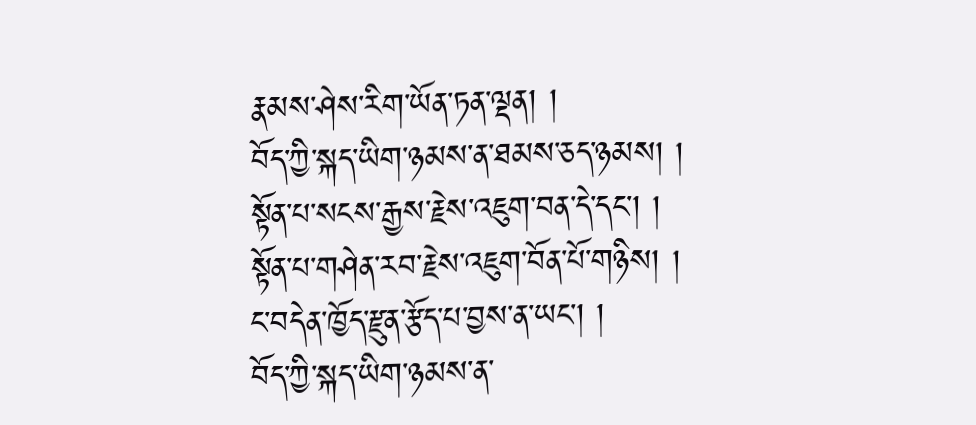རྣམས་ཤེས་རིག་ཡོན་ཏན་ལྡན། །
བོད་ཀྱི་སྐད་ཡིག་ཉམས་ན་ཐམས་ཅད་ཉམས། །
སྟོན་པ་སངས་རྒྱས་རྗེས་འཇུག་བན་དེ་དང་། །
སྟོན་པ་གཤེན་རབ་རྗེས་འཇུག་བོན་པོ་གཉིས། །
ང་བདེན་ཁྱོད་རྫུན་རྩོད་པ་བྱས་ན་ཡང་། །
བོད་ཀྱི་སྐད་ཡིག་ཉམས་ན་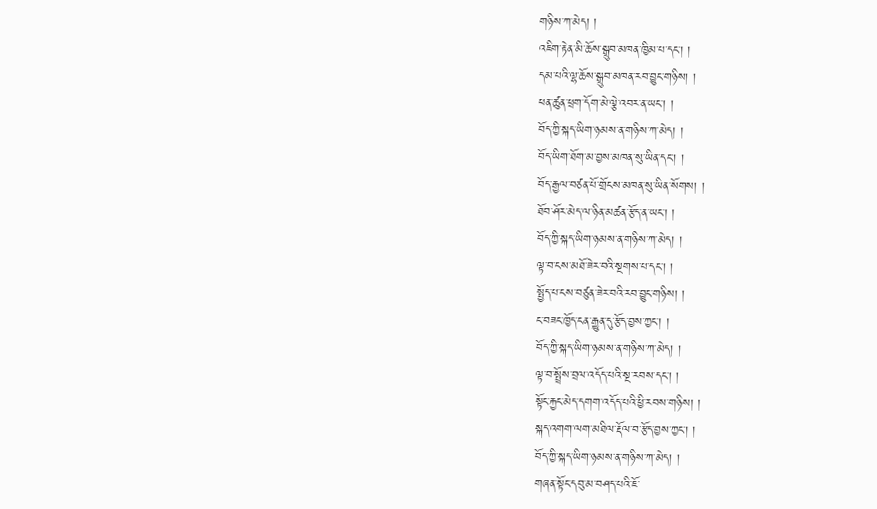གཉིས་ཀ་མེད། །
འཇིག་རྟེན་མི་ཆོས་སྒྲུབ་མཁན་ཁྱིམ་པ་དང་། །
དམ་པའི་ལྷ་ཆོས་སྒྲུབ་མཁན་རབ་བྱུང་གཉིས། །
ཕན་ཚུན་ཕྲག་དོག་མེ་ལྕེ་འབར་ན་ཡང་། །
བོད་ཀྱི་སྐད་ཡིག་ཉམས་ན་གཉིས་ཀ་མེད། །
བོད་ཡིག་ཐོག་མ་བྱས་མཁན་སུ་ཡིན་དང་། །
བོད་རྒྱལ་བཙན་པོ་གྲོངས་མཁན་སུ་ཡིན་སོགས། །
ཐོབ་ཤོར་མེད་ལ་ཉིན་མཚན་རྩོད་ན་ཡང་། །
བོད་ཀྱི་སྐད་ཡིག་ཉམས་ན་གཉིས་ཀ་མེད། །
ལྟ་བ་ངས་མཐོ་ཟེར་བའི་སྔགས་པ་དང་། །
སྤྱོད་པ་ངས་བཙུན་ཟེར་བའི་རབ་བྱུང་གཉིས། །
ང་བཟང་ཁྱོད་ངན་རྒྱུན་དུ་རྩོད་བྱས་ཀྱང་། །
བོད་ཀྱི་སྐད་ཡིག་ཉམས་ན་གཉིས་ཀ་མེད། །
ལྟ་བ་སྤྲོས་བྲལ་འདོད་པའི་སྔ་རབས་དང་། །
སྟོང་རྐྱང་མེད་དགག་འདོད་པའི་ཕྱི་རབས་གཉིས། །
སྐད་འགག་ལག་མཐིལ་རྡོལ་བ་རྩོད་བྱས་ཀྱང་། །
བོད་ཀྱི་སྐད་ཡིག་ཉམས་ན་གཉིས་ཀ་མེད། །
གཞན་སྟོང་དབུ་མ་བཤད་པའི་ཇོ་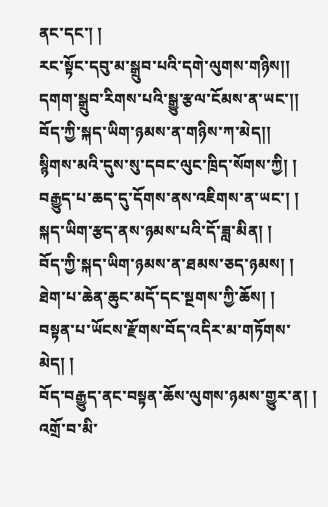ནང་དང་། །
རང་སྟོང་དབུ་མ་སྒྲུབ་པའི་དགེ་ལུགས་གཉིས།།
དགག་སྒྲུབ་རིགས་པའི་སྒྱུ་རྩལ་ངོམས་ན་ཡང་།།
བོད་ཀྱི་སྐད་ཡིག་ཉམས་ན་གཉིས་ཀ་མེད།།
སྙིགས་མའི་དུས་སུ་དབང་ལུང་ཁྲིད་སོགས་ཀྱི། །
བརྒྱུད་པ་ཆད་དུ་དོགས་ནས་འཇིགས་ན་ཡང་། །
སྐད་ཡིག་རྩད་ནས་ཉམས་པའི་དོ་ཟླ་མིན། །
བོད་ཀྱི་སྐད་ཡིག་ཉམས་ན་ཐམས་ཅད་ཉམས། །
ཐེག་པ་ཆེན་ཆུང་མདོ་དང་སྔགས་ཀྱི་ཆོས། །
བསྟན་པ་ཡོངས་རྫོགས་བོད་འདིར་མ་གཏོགས་མེད། །
བོད་བརྒྱུད་ནང་བསྟན་ཆོས་ལུགས་ཉམས་གྱུར་ན། །
འགྲོ་བ་མི་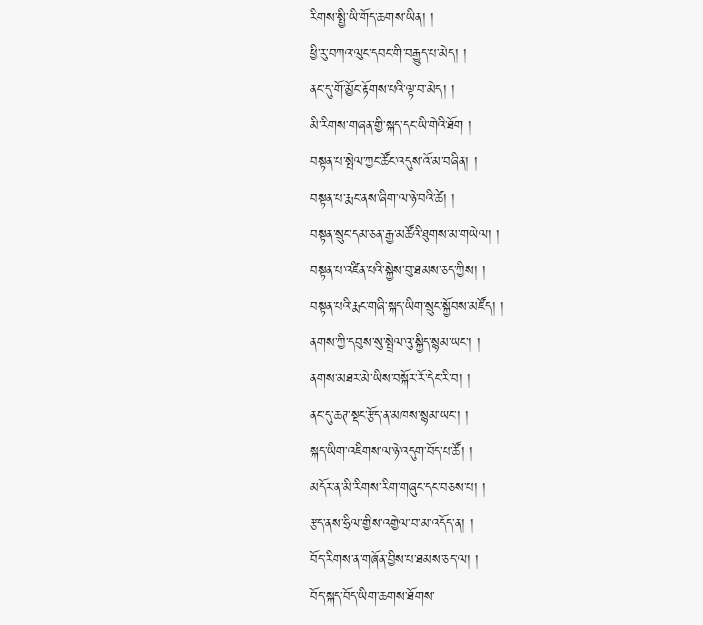རིགས་སྤྱི་ཡི་གོད་ཆགས་ཡིན། །
ཕྱི་རུ་བཀའ་ལུང་དབང་གི་བརྒྱུད་པ་མེད། །
ནང་དུ་གོ་མྱོང་རྟོགས་པའི་ལྟ་བ་མེད། །
མི་རིགས་གཞན་གྱི་སྐད་དང་ཡི་གེའི་ཐོག །
བསྟན་པ་སྤེལ་ཀྱང་ཚོང་འདུས་འོ་མ་བཞིན། །
བསྟན་པ་རྨང་ནས་ཞིག་ལ་ཉེ་བའི་ཚེ། །
བསྟན་སྲུང་དམ་ཅན་རྒྱ་མཚོའི་ཐུགས་མ་གཡེལ། །
བསྟན་པ་འཛིན་པའི་སྐྱེས་བུ་ཐམས་ཅད་ཀྱིས། །
བསྟན་པའི་རྨང་གཞི་སྐད་ཡིག་སྲུང་སྐྱོབས་མཛོད། །
ནགས་ཀྱི་དབུས་སུ་སྤྲེལ་འུ་སྐྱིད་སྙམ་ཡང་། །
ནགས་མཐར་མེ་ཡིས་བསྐོར་རོ་དེང་རི་བ། །
ནང་དུ་ཆཊ་སྡང་རྩོད་ན་མཁས་སྙམ་ཡང་། །
སྐད་ཡིག་འཇིགས་ལ་ཉེ་འདུག་བོད་པ་ཚོ། །
མདོར་ན་མི་རིགས་རིག་གཞུང་དང་བཅས་པ། །
རྩད་ནས་ཧྲིལ་གྱིས་འགྱེལ་བ་མ་འདོད་ན། །
བོད་རིགས་ན་གཞོན་བྱིས་པ་ཐམས་ཅད་ལ། །
བོད་སྐད་བོད་ཡིག་ཆགས་ཐོགས་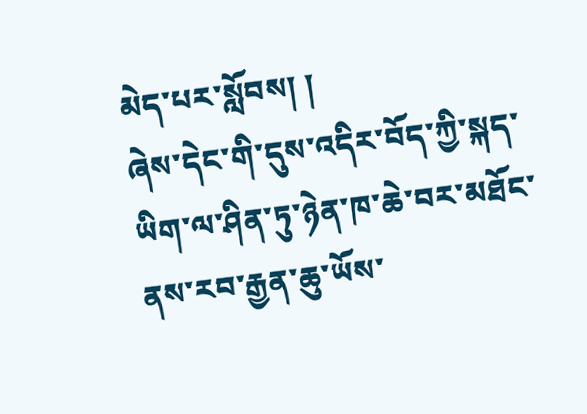མེད་པར་སློབས། །
ཞེས་དེང་གི་དུས་འདིར་བོད་ཀྱི་སྐད་ཡིག་ལ་ཤིན་ཏུ་ཉེན་ཁ་ཆེ་བར་མཐོང་ནས་རབ་རྒྱན་ཆུ་ཡོས་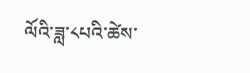ལོའི་ཟླ་༨པའི་ཚེས་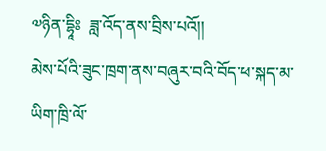༧ཉིན་དྷཱིཿ  ཟླ་འོད་ནས་བྲིས་པའོ།།
མེས་པོའི་ཟུང་ཁྲག་ནས་བཞུར་བའི་བོད་ཕ་སྐད་མ་ཡིག་ཁྲི་ལོ་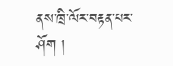ནས་ཁྲི་ལོར་བརྟན་པར་ཤོག །